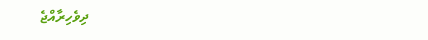ދިވެހިރާއްޖެ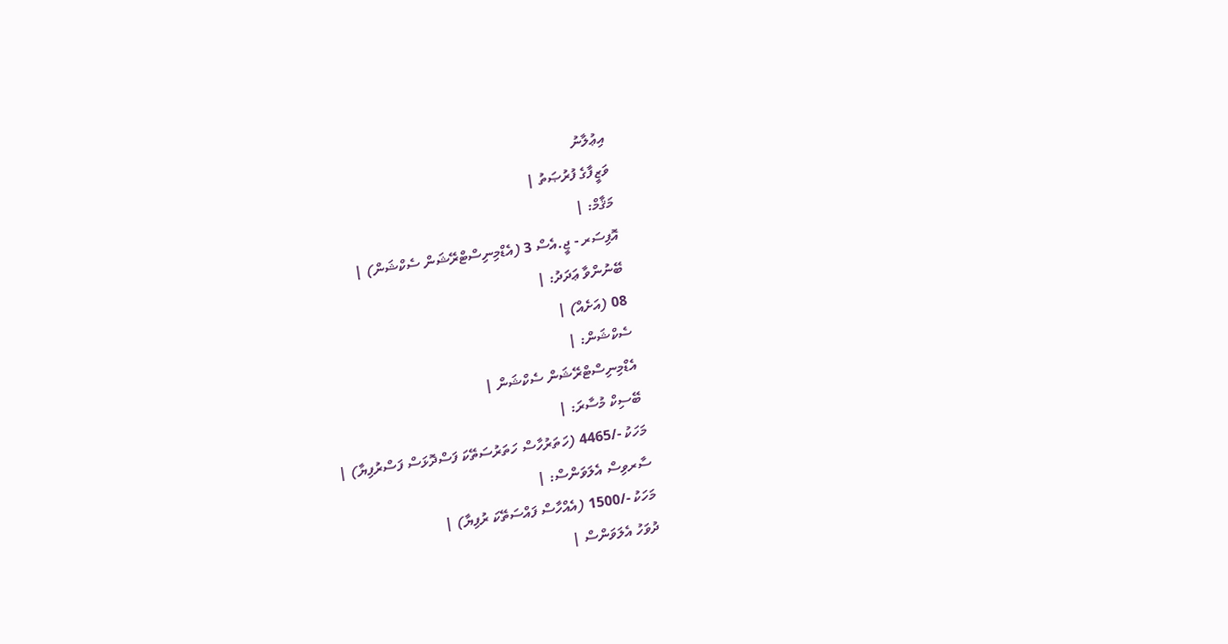އިޢުލާނު
ވަޒީފާގެ ފުރުޞަތު |
މަޤާމް: |
އޮފިސަރ - ޖީ.އެސް 3 (އެޑްމިނިސްޓްރޭޝަން ސެކްޝަން) |
ބޭނުންވާ ޢަދަދު: |
08 (އަށެއް) |
ސެކްޝަން: |
އެޑްމިނިސްޓްރޭޝަން ސެކްޝަން |
ބޭސިކް މުސާރަ: |
މަހަކު -/4465 (ހަތަރުހާސް ހަތަރުސަތޭކަ ފަސްދޮޅަސް ފަސްރުފިޔާ) |
ސާރވިސް އެލަވަންސް: |
މަހަކު -/1500 (އެއްހާސް ފައްސަތޭކަ ރުފިޔާ) |
ދުވަހު އެލަވަންސް |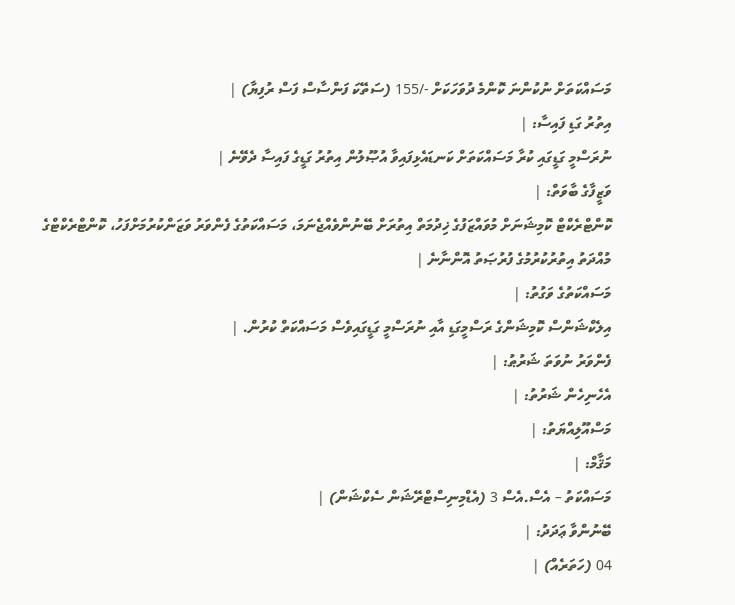މަސައްކަތަށް ނުކުންނަ ކޮންމެ ދުވަހަކަށް -/155 (ސަތޭކަ ފަންސާސް ފަސް ރުފިޔާ) |
އިތުރު ގަޑި ފައިސާ: |
ނުރަސްމީ ގަޑީގައި ކުރާ މަސައްކަތަށް ކަނޑައެޅިފައިވާ އުޞޫލުން އިތުރު ގަޑީގެ ފައިސާ ދެވޭނެ |
ވަޒީފާގެ ބާވަތް: |
ކޮންޓްރެކްޓް ކޮމިޝަނަށް މުވައްޒަފުގެ ޚިދުމަތް އިތުރަށް ބޭނުންވެއްޖެނަމަ، މަސައްކަތުގެ ފެންވަރު ވަޒަންކުރުމަށްފަހު، ކޮންޓްރެކްޓްގެ މުއްދަތު އިތުރުކުރުމުގެ ފުރުޞަތު އޮންނާނެ |
މަސައްކަތުގެ ވަގުތު: |
އިލެކްޝަންސް ކޮމިޝަންގެ ރަސްމީގަޑި އާއި ނުރަސްމީ ގަޑީގައިވެސް މަސައްކަތް ކުރުން. |
ފެންވަރު ނުވަތަ ޝަރުޠު: |
އެހެނިހެން ޝަރުތު: |
މަސްއޫލިއްޔަތު: |
މަޤާމް: |
މަސައްކަތު – އެސް.އެސް 3 (އެޑްމިނިސްޓްރޭޝަން ސެކްޝަން) |
ބޭނުންވާ ޢަދަދު: |
04 (ހަތަރެއް) |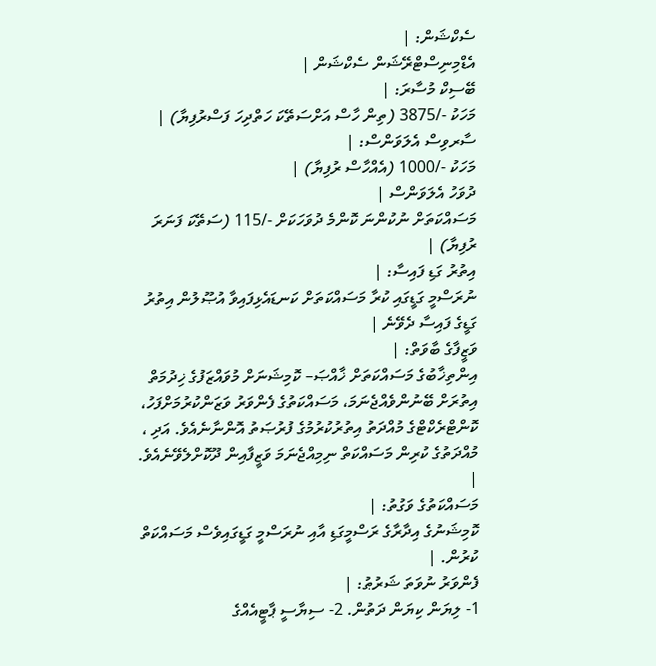ސެކްޝަން: |
އެޑްމިނިސްޓްރޭޝަން ސެކްޝަން |
ބޭސިކް މުސާރަ: |
މަހަކު -/3875 (ތިން ހާސް އަށްސަތޭކަ ހަތްދިހަ ފަސްރުފިޔާ) |
ސާރވިސް އެލަވަންސް: |
މަހަކު -/1000 (އެއްހާސް ރުފިޔާ) |
ދުވަހު އެލަވަންސް |
މަސައްކަތަށް ނުކުންނަ ކޮންމެ ދުވަހަކަށް -/115 (ސަތޭކަ ފަނަރަ ރުފިޔާ) |
އިތުރު ގަޑި ފައިސާ: |
ނުރަސްމީ ގަޑީގައި ކުރާ މަސައްކަތަށް ކަނޑައެޅިފައިވާ އުޞޫލުން އިތުރު ގަޑީގެ ފައިސާ ދެވޭނެ |
ވަޒީފާގެ ބާވަތް: |
އިންތިޚާބުގެ މަސައްކަތަށް ޚާއްޞަ– ކޮމިޝަނަށް މުވައްޒަފުގެ ޚިދުމަތް އިތުރަށް ބޭނުންވެއްޖެނަމަ، މަސައްކަތުގެ ފެންވަރު ވަޒަންކުރުމަށްފަހު، ކޮންޓްރެކްޓްގެ މުއްދަތު އިތުރުކުރުމުގެ ފުރުޞަތު އޮންނާނެއެވެ. އަދި ، މުއްދަތުގެ ކުރިން މަސައްކަތް ނިމިއްޖެނަމަ ވަޒީފާއިން ދޫކޮށްލެވޭނެއެވެ. |
މަސައްކަތުގެ ވަގުތު: |
ކޮމިޝަނުގެ އިދާރާގެ ރަސްމީގަޑި އާއި ނުރަސްމީ ގަޑީގައިވެސް މަސައްކަތް ކުރުން. |
ފެންވަރު ނުވަތަ ޝަރުޠު: |
1- ލިޔަން ކިޔަން ދަތުން. 2- ސިޔާސީ ޕާޓީއެއްގެ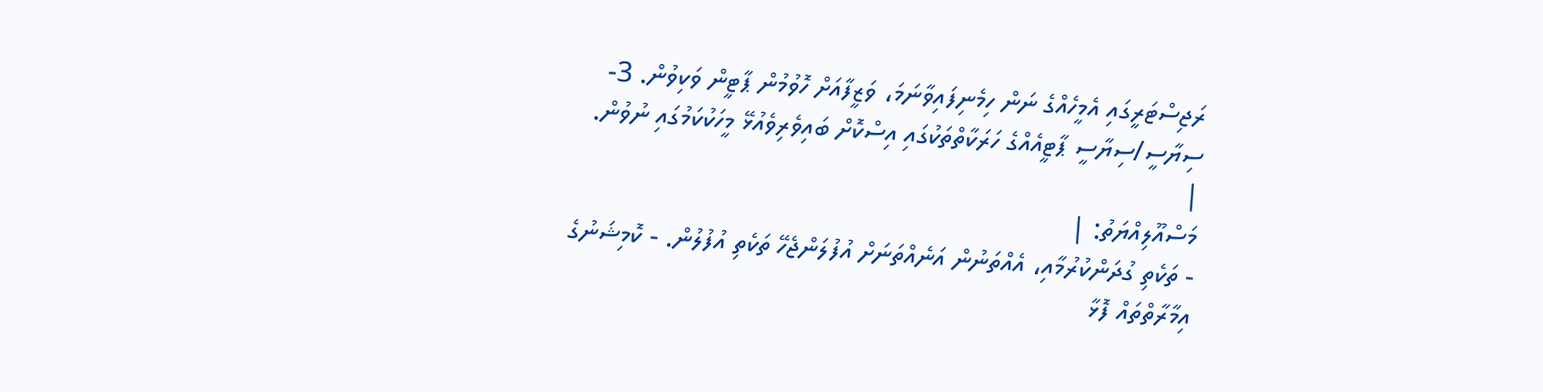ރަޖިސްޓަރީގައި އެމީހެއްގެ ނަން ހިމެނިފައިވާނަމަ، ވަޒީފާއަށް ހޮވުމުން ޕާޓީން ވަކިވުން. 3- ސިޔާސީ/ސިޔާސީ ޕާޓީއެއްގެ ހަރަކާތްތަކުގައި އިސްކޮށް ބައިވެރިވެއުޅޭ މީހަކުކަމުގައި ނުވުން. |
މަސްއޫލިއްޔަތު: |
- ތަކެތި ގުދަންކުރުމާއި، އެއްތަނުން އަނެއްތަނަށް އުފުލަންޖެހޭ ތަކެތި އުފުލުން. - ކޮމިޝަނުގެ އިމާރާތްތައް ފޮޅާ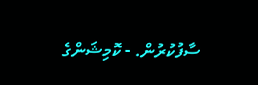ސާފުކުރުން. - ކޮމިޝަންގެ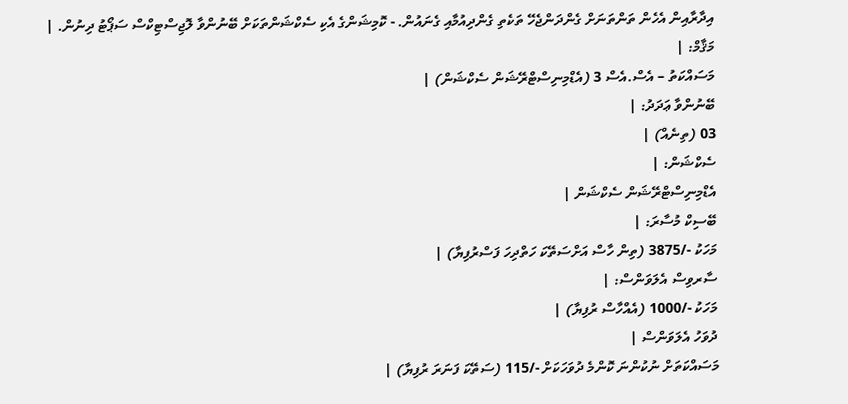އިދާރާއިން އެހެން ތަންތަނަށް ގެންދަންޖެހޭ ތަކެތި ގެންދިއުމާއި ގެނައުން. - ކޮމިޝަންގެ އެކި ސެކްޝަންތަކަށް ބޭނުންވާ ލޮޖިސްޓިކްސް ސަޕޯޓު ދިނުން. |
މަޤާމް: |
މަސައްކަތު – އެސް.އެސް 3 (އެޑްމިނިސްޓްރޭޝަން ސެކްޝަން) |
ބޭނުންވާ ޢަދަދު: |
03 (ތިނެއް) |
ސެކްޝަން: |
އެޑްމިނިސްޓްރޭޝަން ސެކްޝަން |
ބޭސިކް މުސާރަ: |
މަހަކު -/3875 (ތިން ހާސް އަށްސަތޭކަ ހަތްދިހަ ފަސްރުފިޔާ) |
ސާރވިސް އެލަވަންސް: |
މަހަކު -/1000 (އެއްހާސް ރުފިޔާ) |
ދުވަހު އެލަވަންސް |
މަސައްކަތަށް ނުކުންނަ ކޮންމެ ދުވަހަކަށް -/115 (ސަތޭކަ ފަނަރަ ރުފިޔާ) |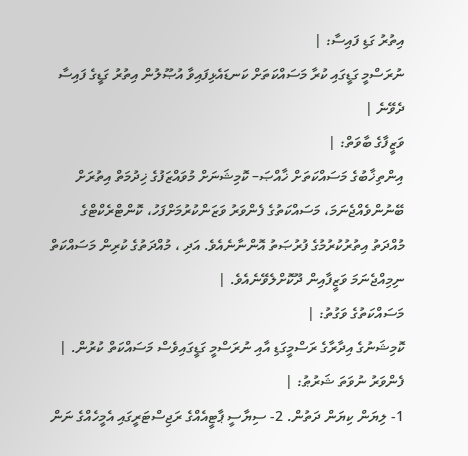އިތުރު ގަޑި ފައިސާ: |
ނުރަސްމީ ގަޑީގައި ކުރާ މަސައްކަތަށް ކަނޑައެޅިފައިވާ އުޞޫލުން އިތުރު ގަޑީގެ ފައިސާ ދެވޭނެ |
ވަޒީފާގެ ބާވަތް: |
އިންތިޚާބުގެ މަސައްކަތަށް ޚާއްޞަ– ކޮމިޝަނަށް މުވައްޒަފުގެ ޚިދުމަތް އިތުރަށް ބޭނުންވެއްޖެނަމަ، މަސައްކަތުގެ ފެންވަރު ވަޒަންކުރުމަށްފަހު، ކޮންޓްރެކްޓްގެ މުއްދަތު އިތުރުކުރުމުގެ ފުރުޞަތު އޮންނާނެއެވެ. އަދި ، މުއްދަތުގެ ކުރިން މަސައްކަތް ނިމިއްޖެނަމަ ވަޒީފާއިން ދޫކޮށްލެވޭނެއެވެ. |
މަސައްކަތުގެ ވަގުތު: |
ކޮމިޝަނުގެ އިދާރާގެ ރަސްމީގަޑި އާއި ނުރަސްމީ ގަޑީގައިވެސް މަސައްކަތް ކުރުން. |
ފެންވަރު ނުވަތަ ޝަރުޠު: |
1- ލިޔަން ކިޔަން ދަތުން. 2- ސިޔާސީ ޕާޓީއެއްގެ ރަޖިސްޓަރީގައި އެމީހެއްގެ ނަން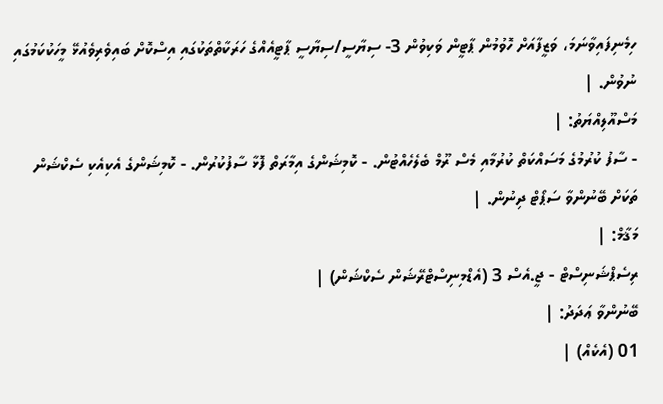ހިމެނިފައިވާނަމަ، ވަޒީފާއަށް ހޮވުމުން ޕާޓީން ވަކިވުން 3- ސިޔާސީ/ސިޔާސީ ޕާޓީއެއްގެ ހަރަކާތްތަކުގައި އިސްކޮށް ބައިވެރިވެއުޅޭ މީހަކުކަމުގައި ނުވުން. |
މަސްއޫލިއްޔަތު: |
- ސާފު ކުރުމުގެ މަސައްކަތް ކުރުމާއި މެސް ރޫމް ބެލެހެއްޓުން. - ކޮމިޝަންގެ އިމާރަތް ފޮޅާ ސާފުކުރުން. - ކޮމިޝަންގެ އެކިއެކި ސެކްޝަން ތަކަށް ބޭނުންވާ ސަޕޯޓް ދިނުން. |
މަޤާމް: |
ރިސެޕްޝަނިސްޓް - ޖީ.އެސް 3 (އެޑްމިނިސްޓްރޭޝަން ސެކްޝަން) |
ބޭނުންވާ ޢަދަދު: |
01 (އެކެއް) |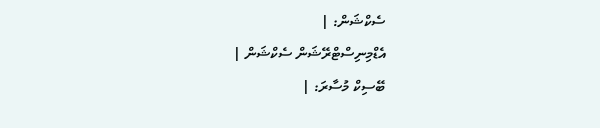ސެކްޝަން: |
އެޑްމިނިސްޓްރޭޝަން ސެކްޝަން |
ބޭސިކް މުސާރަ: |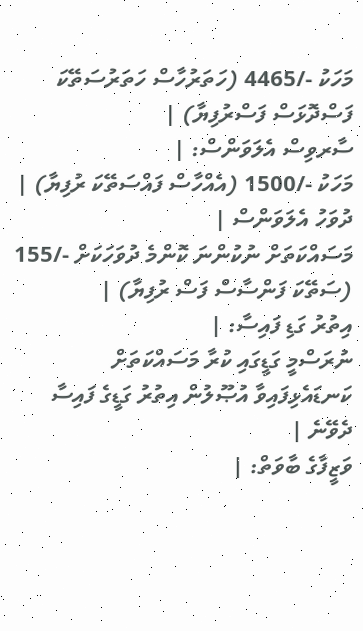މަހަކު -/4465 (ހަތަރުހާސް ހަތަރުސަތޭކަ ފަސްދޮޅަސް ފަސްރުފިޔާ) |
ސާރވިސް އެލަވަންސް: |
މަހަކު -/1500 (އެއްހާސް ފައްސަތޭކަ ރުފިޔާ) |
ދުވަހު އެލަވަންސް |
މަސައްކަތަށް ނުކުންނަ ކޮންމެ ދުވަހަކަށް -/155 (ސަތޭކަ ފަންސާސް ފަސް ރުފިޔާ) |
އިތުރު ގަޑި ފައިސާ: |
ނުރަސްމީ ގަޑީގައި ކުރާ މަސައްކަތަށް ކަނޑައެޅިފައިވާ އުޞޫލުން އިތުރު ގަޑީގެ ފައިސާ ދެވޭނެ |
ވަޒީފާގެ ބާވަތް: |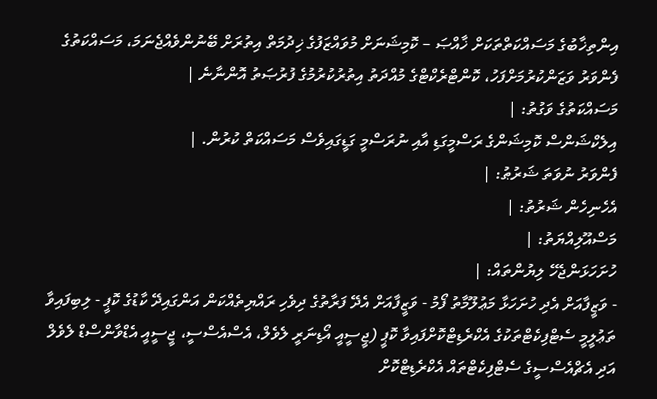އިންތިޚާބުގެ މަސައްކަތްތަކަށް ޚާއްޞަ – ކޮމިޝަނަށް މުވައްޒަފުގެ ޚިދުމަތް އިތުރަށް ބޭނުންވެއްޖެނަމަ، މަސައްކަތުގެ ފެންވަރު ވަޒަންކުރުމަށްފަހު، ކޮންޓްރެކްޓްގެ މުއްދަތު އިތުރުކުރުމުގެ ފުރުޞަތު އޮންނާނެ |
މަސައްކަތުގެ ވަގުތު: |
އިލެކްޝަންސް ކޮމިޝަންގެ ރަސްމީގަޑި އާއި ނުރަސްމީ ގަޑީގައިވެސް މަސައްކަތް ކުރުން. |
ފެންވަރު ނުވަތަ ޝަރުޠު: |
އެހެނިހެން ޝަރުތު: |
މަސްއޫލިއްޔަތު: |
ހުށަހަޅަންޖެހޭ ލިޔުންތައް: |
- ވަޒީފާއަށް އެދި ހުށަހަޅާ މަޢުލޫމާތު ފޯމު - ވަޒީފާއަށް އެދޭ ފަރާތުގެ ދިވެހި ރައްޔިތެއްކަން އަންގައިދޭ ކާޑުގެ ކޮޕީ - ލިބިފައިވާ ތަޢުލީމީ ސެޓްފިކެޓްތަކުގެ އެކްރެޑިޓްކޮށްފައިވާ ކޮޕީ (ޖީސީއީ އޯޑިނަރީ ލެވެލް، އެސްއެސްސީ، ޖީސީއީ އެޑްވާންސްޑް ލެވެލް އަދި އެޗްއެސްސީގެ ސެޓްފިކެޓްތައް އެކްރެޑިޓްކޮށް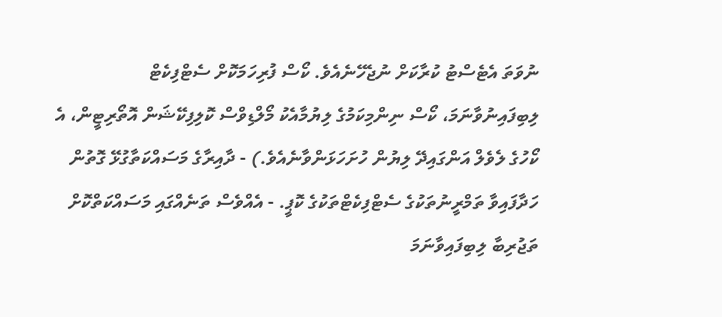ނުވަތަ އެޓެސްޓު ކުރާކަށް ނުޖެހޭނެއެވެ. ކޯސް ފުރިހަމަކޮށް ސެޓްފިކެޓް ލިބިފައިނުވާނަމަ، ކޯސް ނިންމިކަމުގެ ލިޔުމާއެކު މޯލްޑިވްސް ކޮލިފިކޭޝަން އޮތޯރިޓީން، އެ ކޯހުގެ ލެވެލް އަންގައިދޭ ލިޔުން ހުށަހަޅަންވާނެއެވެ.) - ދާއިރާގެ މަސައްކަތާގުޅޭ ގޮތުން ހަދާފައިވާ ތަމްރީނުތަކުގެ ސެޓްފިކެޓްތަކުގެ ކޮޕީ. - އެއްވެސް ތަނެއްގައި މަސައްކަތްކޮށް ތަޖުރިބާ ލިބިފައިވާނަމަ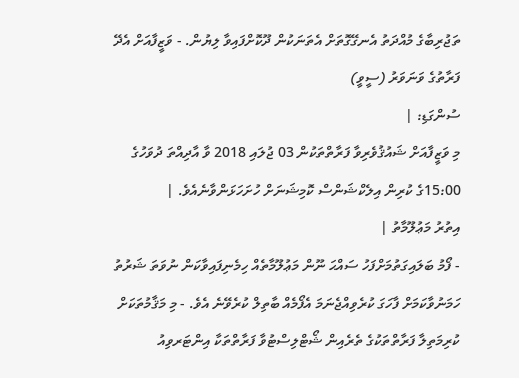ތަޖުރިބާގެ މުއްދަތު އެނގޭގޮތަށް އެތަނަކުން ދޫކޮށްފައިވާ ލިޔުން. - ވަޒީފާއަށް އެދޭ ފަރާތުގެ ވަނަވަރު (ސީވީ)
ސުންގަޑި: |
މި ވަޒީފާއަށް ޝައުޤުވެރިވާ ފަރާތްތަކުން 03 ޖުލައި 2018 ވާ އާދިއްތަ ދުވަހުގެ 15:00ގެ ކުރިން އިލެކްޝަންސް ކޮމިޝަނަށް ހުށަހަޅަންވާނެއެވެ. |
އިތުރު މަޢުލޫމާތު |
- ފޯމު ބަލައިގަތުމަށްފަހު ސައްޙަ ނޫން މަޢުލޫމާތެއް ހިމެނިފައިވާކަން ނުވަތަ ޝަރުތު ހަމަނުވާކަމަށް ފާހަގަ ކުރެވިއްޖެނަމަ އެފޯމެއް ބާތިލް ކުރެވޭނެ އެވެ. - މި މަޤާމުތަކަށް ކުރިމަތިލާ ފަރާތްތަކުގެ ތެރެއިން ޝޯޓްލިސްޓުވާ ފަރާތްތަކާ އިންޓަރވިއު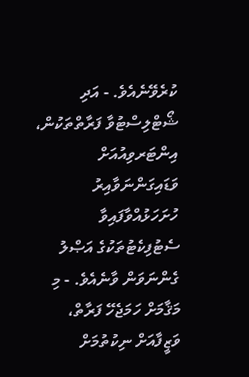ކުރެވޭނެއެވެ. - އަދި ޝޯޓްލިސްޓުވާ ފަރާތްތަކުން، އިންޓަރވިއުއަށް ވަޑައިގަންނަވާއިރު ހުށަހަޅުއްވާފައިވާ ސެޓުފިކެޓުތަކުގެ އަޞްލު ގެންނަވަން ވާނެއެވެ. - މި މަޤާމަށް ހަމަޖެހޭ ފަރާތް، ވަޒީފާއަށް ނިކުތުމަށް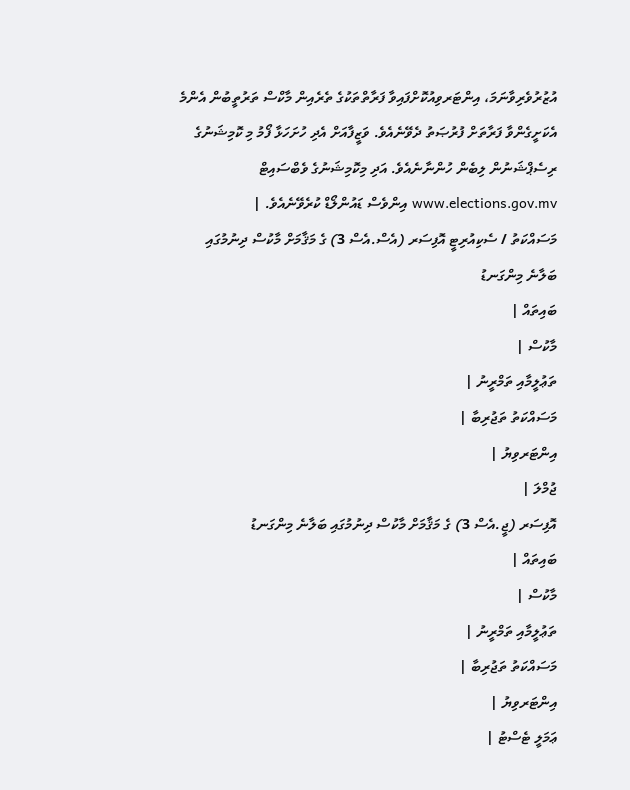އުޒުރުވެރިވާނަމަ، އިންޓަރވިއުކޮށްފައިވާ ފަރާތްތަކުގެ ތެރެއިން މާކްސް ތަރުތީބުން އެންމެ އެކަށީގެންވާ ފަރާތަށް ފުރުޞަތު ދެވޭނެއެވެ. ވަޒީފާއަށް އެދި ހުށަހަޅާ ފޯމު މި ކޮމިޝަނުގެ ރިސެޕްޝަނުން ލިބެން ހުންނާނެއެވެ. އަދި މިކޮމިޝަނުގެ ވެބްސައިޓް www.elections.gov.mv އިންވެސް ޑައުންލޯޑް ކުރެވޭނެއެވެ. |
މަސައްކަތު / ސެކިއުރިޓީ އޮފިސަރ (އެސް.އެސް 3) ގެ މަޤާމަށް މާކުސް ދިނުމުގައި ބަލާނެ މިންގަނޑު
ބައިތައް |
މާކުސް |
ތަޢުލީމާއި ތަމްރީނު |
މަސައްކަތު ތަޖުރިބާ |
އިންޓަރވިޔު |
ޖުމްލަ |
އޮފިސަރ (ޖީ.އެސް 3) ގެ މަޤާމަށް މާކުސް ދިނުމުގައި ބަލާނެ މިންގަނޑު
ބައިތައް |
މާކުސް |
ތަޢުލީމާއި ތަމްރީނު |
މަސައްކަތު ތަޖުރިބާ |
އިންޓަރވިޔު |
ޢަމަލީ ޓެސްޓު |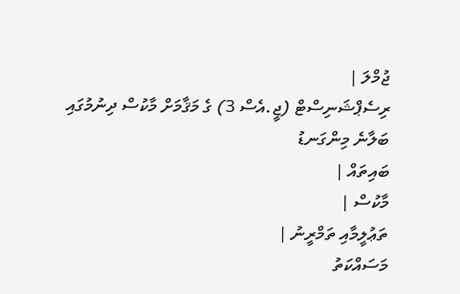ޖުމްލަ |
ރިސެޕްޝަނިސްޓް (ޖީ.އެސް 3) ގެ މަޤާމަށް މާކުސް ދިނުމުގައި ބަލާނެ މިންގަނޑު
ބައިތައް |
މާކުސް |
ތަޢުލީމާއި ތަމްރީނު |
މަސައްކަތު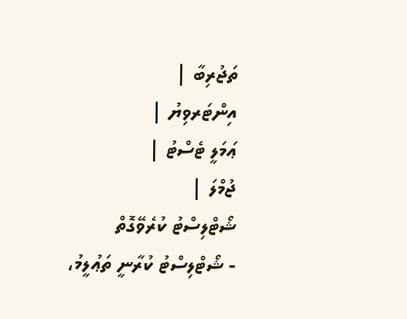ތަޖުރިބާ |
އިންޓަރވިޔު |
ޢަމަލީ ޓެސްޓު |
ޖުމްލަ |
ޝޯޓްލިސްޓު ކުރެވޭގޮތް
- ޝޯޓްލިސްޓު ކުރާނީ ތަޢުލީމު،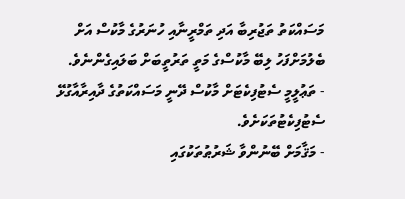މަސައްކަތު ތަޖުރިބާ އަދި ތަމްރީނާއި ހުނަރުގެ މާކުސް އަށް ބެލުމަށްފަހު ލިބޭ މާކުސްގެ މަތީ ތަރުތީބަށް ބަލައިގެންނެވެ.
- ތަޢުލީމީ ސެޓުފިކެޓަށް މާކުސް ދޭނީ މަސައްކަތުގެ ދާއިރާއާގުޅޭ ސެޓުފިކެޓުތަކަށެވެ.
- މަޤާމަށް ބޭނުންވާ ޝަރުޠުތަކުގައި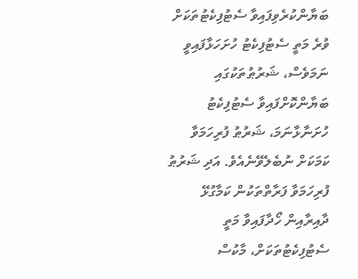ބަޔާންކުރެވިފައިވާ ސެޓުފިކެޓުތަކަށް ވުރެ މަތީ ސެޓުފިކެޓު ހުށަހަޅާފައިވީ ނަމަވެސް، ޝަރުޠުތަކުގައި ބަޔާންކޮށްފައިވާ ސެޓުފިކެޓު ހުށަނާޅާނަމަ، ޝަރުޠު ފުރިހަމަވާ ކަމަކަށް ނުބެލެވޭނެއެވެ. އަދި ޝަރުޠު ފުރިހަމަވާ ފަރާތްތަކުން ކަމާގުޅޭ ދާއިރާއިން ހޯދާފައިވާ މަތީ ސެޓުފިކެޓުތަކަށް، މާކުސް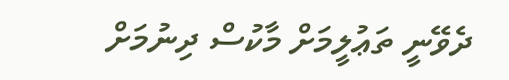ދެވޭނީ ތަޢުލީމަށް މާކުސް ދިނުމަށް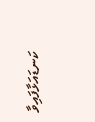ކަނޑައަޅާފައިވާ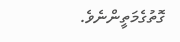ގޮތުގެމަތީންނެވެ.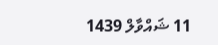11 ޝައްވާލް 1439